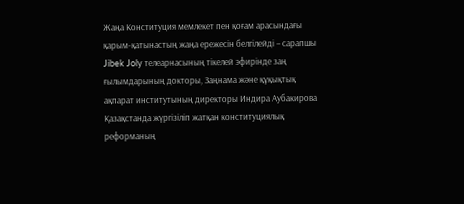Жаңа Конституция мемлекет пен қоғам арасындағы қарым-қатынастың жаңа ережесін белгілейді – сарапшы
Jibek Joly телеарнасының тікелей эфирінде заң ғылымдарының докторы, Заңнама және құқықтық ақпарат институтының директоры Индира Аубакирова Қазақстанда жүргізіліп жатқан конституциялық реформаның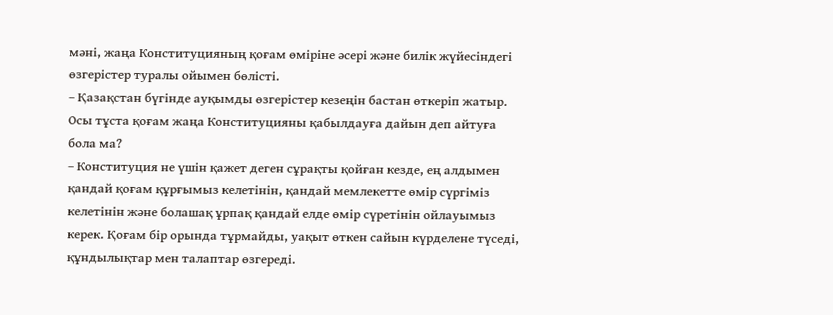мәні, жаңа Конституцияның қоғам өміріне әсері және билік жүйесіндегі өзгерістер туралы ойымен бөлісті.
– Қазақстан бүгінде ауқымды өзгерістер кезеңін бастан өткеріп жатыр. Осы тұста қоғам жаңа Конституцияны қабылдауға дайын деп айтуға бола ма?
– Конституция не үшін қажет деген сұрақты қойған кезде, ең алдымен қандай қоғам құрғымыз келетінін, қандай мемлекетте өмір сүргіміз келетінін және болашақ ұрпақ қандай елде өмір сүретінін ойлауымыз керек. Қоғам бір орында тұрмайды, уақыт өткен сайын күрделене түседі, құндылықтар мен талаптар өзгереді.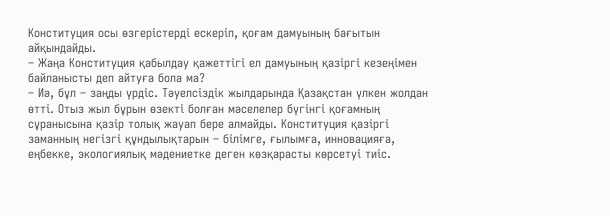Конституция осы өзгерістерді ескеріп, қоғам дамуының бағытын айқындайды.
– Жаңа Конституция қабылдау қажеттігі ел дамуының қазіргі кезеңімен байланысты деп айтуға бола ма?
– Иә, бұл – заңды үрдіс. Тәуелсіздік жылдарында Қазақстан үлкен жолдан өтті. Отыз жыл бұрын өзекті болған мәселелер бүгінгі қоғамның сұранысына қазір толық жауап бере алмайды. Конституция қазіргі заманның негізгі құндылықтарын – білімге, ғылымға, инновацияға, еңбекке, экологиялық мәдениетке деген көзқарасты көрсетуі тиіс.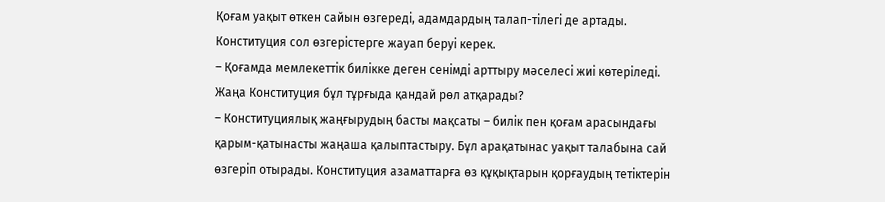Қоғам уақыт өткен сайын өзгереді, адамдардың талап-тілегі де артады. Конституция сол өзгерістерге жауап беруі керек.
– Қоғамда мемлекеттік билікке деген сенімді арттыру мәселесі жиі көтеріледі. Жаңа Конституция бұл тұрғыда қандай рөл атқарады?
– Конституциялық жаңғырудың басты мақсаты – билік пен қоғам арасындағы қарым-қатынасты жаңаша қалыптастыру. Бұл арақатынас уақыт талабына сай өзгеріп отырады. Конституция азаматтарға өз құқықтарын қорғаудың тетіктерін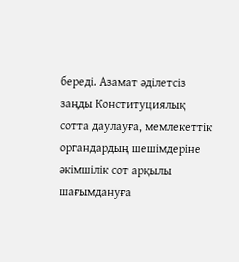береді. Азамат әділетсіз заңды Конституциялық сотта даулауға, мемлекеттік органдардың шешімдеріне әкімшілік сот арқылы шағымдануға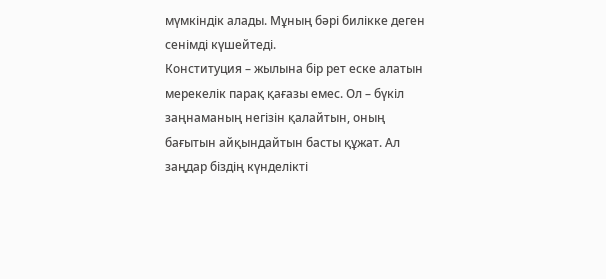мүмкіндік алады. Мұның бәрі билікке деген сенімді күшейтеді.
Конституция – жылына бір рет еске алатын мерекелік парақ қағазы емес. Ол – бүкіл заңнаманың негізін қалайтын, оның бағытын айқындайтын басты құжат. Ал заңдар біздің күнделікті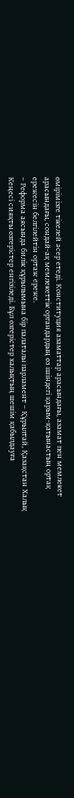өмірімізге тікелей әсер етеді. Конституция азаматтар арасындағы, азамат пен мемлекет арасындағы, сондай-ақ мемлекеттік органдардың өз ішіндегі қарым-қатынастың ортақ ережесін белгілейтін ортаж ереже.
– Реформа аясында билік құрылымына бір палаталы парламент – Құрылтай, Қазақстан Халық Кеңесі сияқты өзгерістер енгізіледі. Бұл өзгерістер халықтың шешім қабылдауға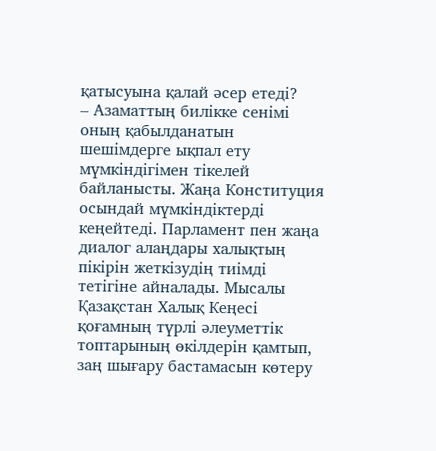қатысуына қалай әсер етеді?
– Азаматтың билікке сенімі оның қабылданатын шешімдерге ықпал ету мүмкіндігімен тікелей байланысты. Жаңа Конституция осындай мүмкіндіктерді кеңейтеді. Парламент пен жаңа диалог алаңдары халықтың пікірін жеткізудің тиімді тетігіне айналады. Мысалы Қазақстан Халық Кеңесі қоғамның түрлі әлеуметтік топтарының өкілдерін қамтып, заң шығару бастамасын көтеру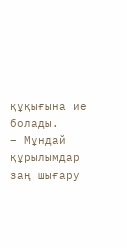құқығына ие болады.
– Мұндай құрылымдар заң шығару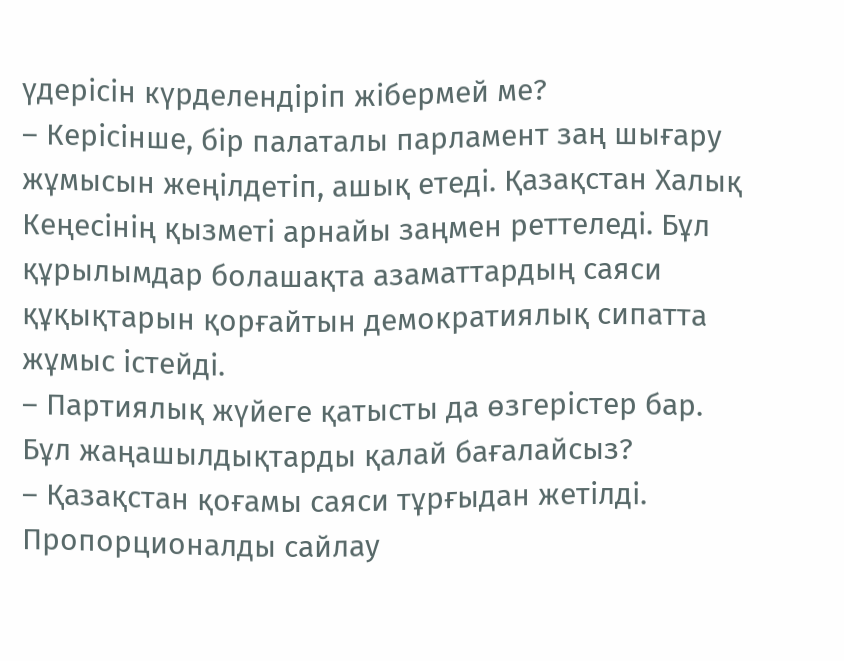үдерісін күрделендіріп жібермей ме?
– Керісінше, бір палаталы парламент заң шығару жұмысын жеңілдетіп, ашық етеді. Қазақстан Халық Кеңесінің қызметі арнайы заңмен реттеледі. Бұл құрылымдар болашақта азаматтардың саяси құқықтарын қорғайтын демократиялық сипатта жұмыс істейді.
– Партиялық жүйеге қатысты да өзгерістер бар. Бұл жаңашылдықтарды қалай бағалайсыз?
– Қазақстан қоғамы саяси тұрғыдан жетілді. Пропорционалды сайлау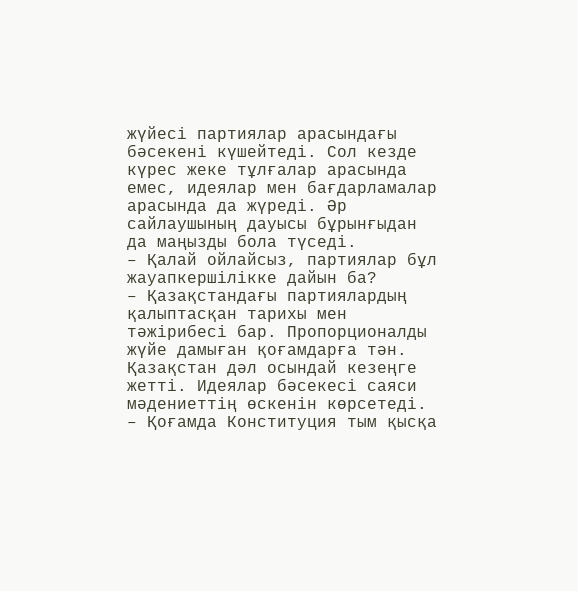жүйесі партиялар арасындағы бәсекені күшейтеді. Сол кезде күрес жеке тұлғалар арасында емес, идеялар мен бағдарламалар арасында да жүреді. Әр сайлаушының дауысы бұрынғыдан да маңызды бола түседі.
– Қалай ойлайсыз, партиялар бұл жауапкершілікке дайын ба?
– Қазақстандағы партиялардың қалыптасқан тарихы мен тәжірибесі бар. Пропорционалды жүйе дамыған қоғамдарға тән. Қазақстан дәл осындай кезеңге жетті. Идеялар бәсекесі саяси мәдениеттің өскенін көрсетеді.
– Қоғамда Конституция тым қысқа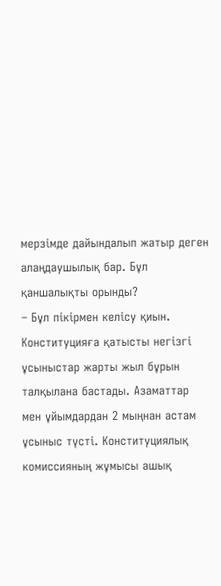мерзімде дайындалып жатыр деген алаңдаушылық бар. Бұл қаншалықты орынды?
– Бұл пікірмен келісу қиын. Конституцияға қатысты негізгі ұсыныстар жарты жыл бұрын талқылана бастады. Азаматтар мен ұйымдардан 2 мыңнан астам ұсыныс түсті. Конституциялық комиссияның жұмысы ашық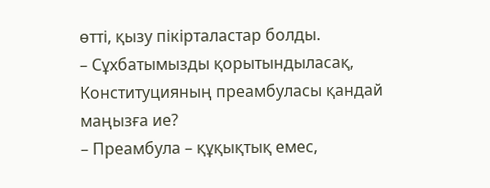өтті, қызу пікірталастар болды.
– Сұхбатымызды қорытындыласақ, Конституцияның преамбуласы қандай маңызға ие?
– Преамбула – құқықтық емес,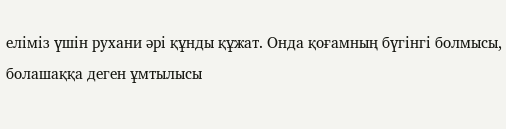еліміз үшін рухани әрі құнды құжат. Онда қоғамның бүгінгі болмысы, болашаққа деген ұмтылысы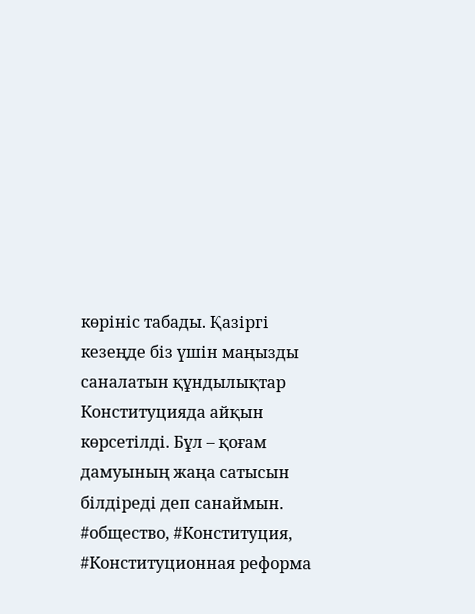көрініс табады. Қазіргі кезеңде біз үшін маңызды саналатын құндылықтар Конституцияда айқын көрсетілді. Бұл – қоғам дамуының жаңа сатысын білдіреді деп санаймын.
#общество, #Конституция, #Конституционная реформа